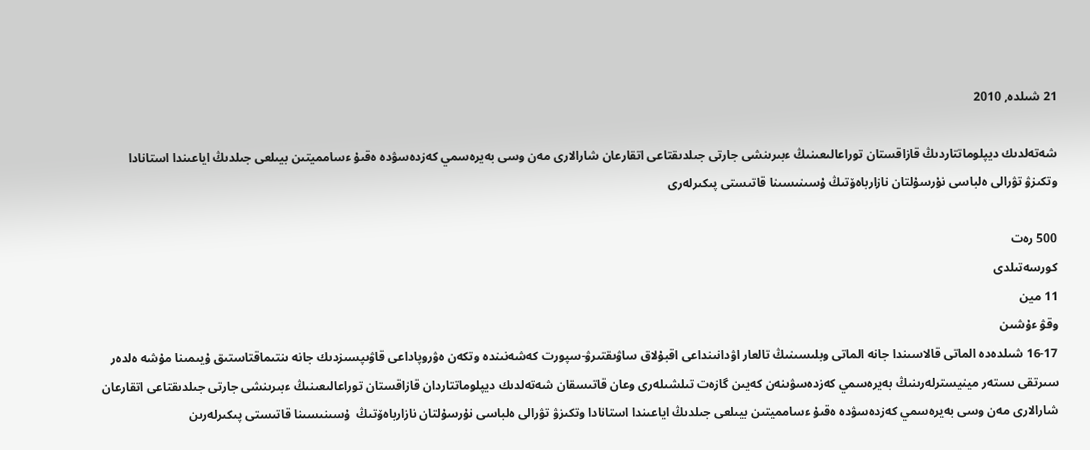21 شىلدە, 2010

شەتەلدىك ديپلوماتتاردىڭ قازاقستان توراعالىعىنىڭ ءبىرىنشى جارتى جىلدىقتاعى اتقارعان شارالارى مەن وسى بەيرەسمي كەزدەسۋدە ەقىۇ ءسامميتىن بيىلعى جىلدىڭ اياعىندا استانادا وتكىزۋ تۋرالى ەلباسى نۇرسۇلتان نازارباەۆتىڭ ۇسىنىسىنا قاتىستى پىكىرلەرى

500 رەت
كورسەتىلدى
11 مين
وقۋ ءۇشىن
16-17 شىلدەدە الماتى قالاسىندا جانە الماتى وبلىسىنىڭ تالعار اۋدانىنداعى اقبۇلاق ساۋىقتىرۋ-سپورت كەشەنىندە وتكەن ەۋروپاداعى قاۋىپسىزدىك جانە ىنتىماقتاستىق ۇيىمىنا مۇشە ەلدەر سىرتقى ىستەر مينيسترلەرىنىڭ بەيرەسمي كەزدەسۋىنەن كەيىن گازەت تىلشىلەرى وعان قاتىسقان شەتەلدىك ديپلوماتتاردان قازاقستان توراعالىعىنىڭ ءبىرىنشى جارتى جىلدىقتاعى اتقارعان شارالارى مەن وسى بەيرەسمي كەزدەسۋدە ەقىۇ ءسامميتىن بيىلعى جىلدىڭ اياعىندا استانادا وتكىزۋ تۋرالى ەلباسى نۇرسۇلتان نازارباەۆتىڭ  ۇسىنىسىنا قاتىستى پىكىرلەرىن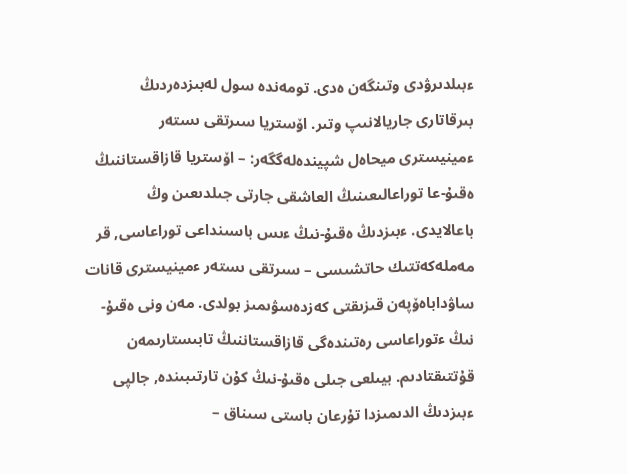ءبىلدىرۋدى وتىنگەن ەدى. تومەندە سول لەبىزدەردىڭ بىرقاتارى جاريالانىپ وتىر. اۆستريا سىرتقى ىستەر ءمينيسترى ميحاەل شپيندەلەگگەر: – اۆستريا قازاقستاننىڭ ەقىۇ-عا توراعالىعىنىڭ العاشقى جارتى جىلدىعىن وڭ باعالايدى. ءبىزدىڭ ەقىۇ-نىڭ ءىس باسىنداعى توراعاسى, قر مەملەكەتتىك حاتشىسى – سىرتقى ىستەر ءمينيسترى قانات ساۋداباەۆپەن قىزىقتى كەزدەسۋىمىز بولدى. مەن ونى ەقىۇ-نىڭ ءتوراعاسى رەتىندەگى قازاقستاننىڭ تابىستارىمەن قۇتتىقتادىم. بيىلعى جىلى ەقىۇ-نىڭ كۇن تارتىبىندە, جالپى ءبىزدىڭ الدىمىزدا تۇرعان باستى سىناق –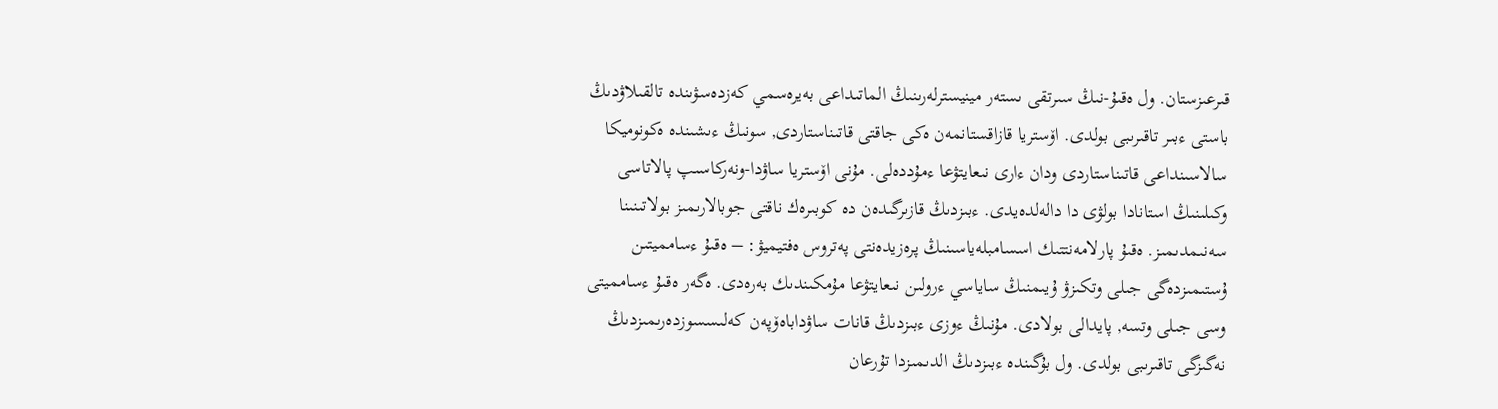قىرعىزستان. ول ەقىۇ-نىڭ سىرتقى ىستەر مينيسترلەرىنىڭ الماتىداعى بەيرەسمي كەزدەسۋىندە تالقىلاۋدىڭ باستى ءبىر تاقىرىبى بولدى. اۆستريا قازاقستانمەن ەكى جاقتى قاتىناستاردى, سونىڭ ءىشىندە ەكونوميكا سالاسىنداعى قاتىناستاردى ودان ءارى نىعايتۋعا ءمۇددەلى. مۇنى اۆستريا ساۋدا-ونەركاسىپ پالاتاسى وكىلىنىڭ استانادا بولۋى دا دالەلدەيدى. ءبىزدىڭ قازىرگىدەن دە كوبىرەك ناقتى جوبالارىمىز بولاتىنىنا سەنىمدىمىز. ەقىۇ پارلامەنتتىك اسسامبلەياسىنىڭ پرەزيدەنتى پەتروس ەفتيميۋ: – ەقىۇ ءسامميتىن ۇستىمىزدەگى جىلى وتكىزۋ ۇيىمنىڭ ساياسي ءرولىن نىعايتۋعا مۇمكىندىك بەرەدى. ەگەر ەقىۇ ءسامميتى وسى جىلى وتسە, پايدالى بولادى. مۇنىڭ ءوزى ءبىزدىڭ قانات ساۋداباەۆپەن كەلىسسوزدەرىمىزدىڭ نەگىزگى تاقىرىبى بولدى. ول بۇگىندە ءبىزدىڭ الدىمىزدا تۇرعان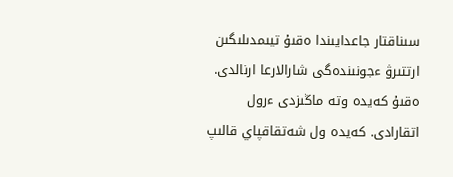سىناقتار جاعدايىندا ەقىۇ تيىمدىلىگىن ارتتىرۋ ءجونىندەگى شارالارعا ارنالدى. ەقىۇ كەيدە وتە ماڭىزدى ءرول اتقارادى. كەيدە ول شەتقاقپاي قالىپ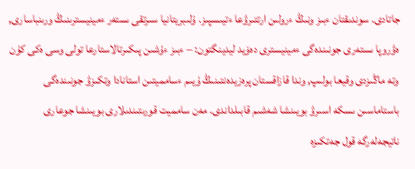جاتادى. سوندىقتان ءبىز ونىڭ ءرولىن ارتتىرۋعا ءتيىسپىز. ۇلىبريتانيا سىرتقى ىستەر ءمينيسترىنىڭ ورىنباسارى, ەۋروپا ىستەرى جونىندەگى ءمينيسترى دەۆيد ليدينگتون: – ءبىز ءۇشىن پىكىرتالاستارعا تولى وسى ەكى كۇن وتە ماڭىزدى وقيعا بولىپ, وندا قازاقستان پرەزيدەنتىنىڭ ۇيىم ءسامميتىن استانادا وتكىزۋ جونىندەگى باستاماسىن ىسكە اسىرۋ بويىنشا شەشىم قابىلداندى. مەن سامميت قورىتىندىلارى بويىنشا جوعارى ناتيجەلەرگە قول جەتكىزە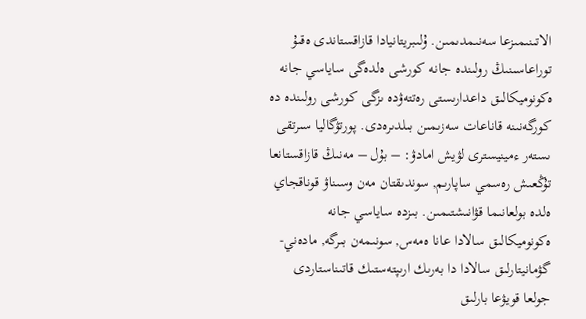الاتىنىمىزعا سەنىمدىمىن. ۇلىبريتانيادا قازاقستاندى ەقىۇ توراعاسىنىڭ رولىندە جانە كورشى ەلدەگى ساياسي جانە ەكونوميكالىق داعدارىستى رەتتەۋدە ىزگى كورشى رولىندە دە كورگەنىنە قاناعات سەزىمىن بىلدىرەدى. پورتۋگاليا سىرتقى ىستەر ءمينيسترى لۋيش امادۋ: – بۇل – مەنىڭ قازاقستانعا تۇڭعىش رەسمي ساپارىم, سوندىقتان مەن وسىناۋ قوناقجاي ەلدە بولعانىما قۋانىشتىمىن. بىزدە ساياسي جانە ەكونوميكالىق سالادا عانا ەمەس, سونىمەن بىرگە, مادەني-گۋمانيتارلىق سالادا دا بەرىك ارىپتەستىك قاتىناستاردى جولعا قويۋعا بارلىق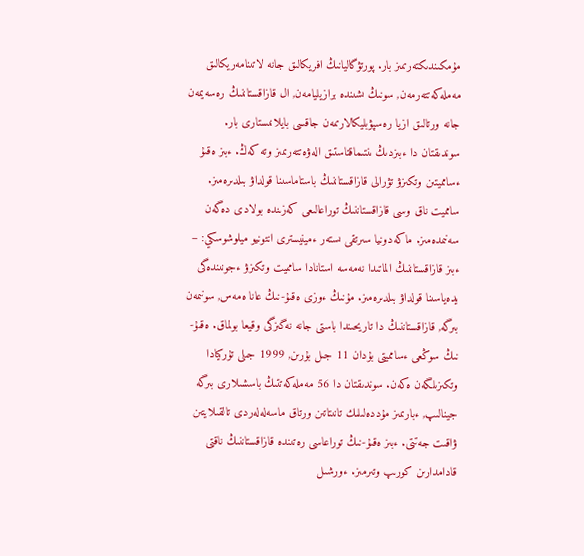مۇمكىندىكتەرىمىز بار. پورتۋگاليانىڭ افريكالىق جانە لاتىنامەريكالىق مەملەكەتتەرمەن, سونىڭ ىشىندە برازيليامەن, ال قازاقستاننىڭ رەسەيمەن جانە ورتالىق ازيا رەسپۋبليكالارىمەن جاقسى بايلانىستارى بار. سوندىقتان دا ءبىزدىڭ ىنتىماقتاستىق الەۋەتتەرىمىز وتە كەڭ. ءبىز ەقىۇ ءسامميتىن وتكىزۋ تۋرالى قازاقستاننىڭ باستاماسىنا قولداۋ بىلدىرەمىز. سامميت ناق وسى قازاقستاننىڭ توراعالىعى كەزىندە بولادى دەگەن سەنىمدەمىز. ماكەدونيا سىرتقى ىستەر ءمينيسترى انتونيو ميلوشوسكي: – ءبىز قازاقستاننىڭ الماتىدا نەمەسە استانادا سامميت وتكىزۋ ءجونىندەگى يدەياسىنا قولداۋ بىلدىرەمىز. مۇنىڭ ءوزى ەقىۇ-نىڭ عانا ەمەس, سونىمەن بىرگە, قازاقستاننىڭ دا تاريحىندا باستى جانە نەگىزگى وقيعا بولماق. ەقىۇ-نىڭ سوڭعى ءسامميتى بۇدان 11 جىل بۇرىن, 1999 جىلى تۇركيادا وتكىزىلگەن ەكەن. سوندىقتان دا 56 مەملەكەتتىڭ باسشىلارى بىرگە جينالىپ, ءبارىمىز مۇددەلىلىك تانىتاتىن ورتاق ماسەلەلەردى تالقىلايتىن ۋاقىت جەتتى. ءبىز ەقىۇ-نىڭ توراعاسى رەتىندە قازاقستاننىڭ ناقتى قادامدارىن كورىپ وتىرمىز. ءورشىل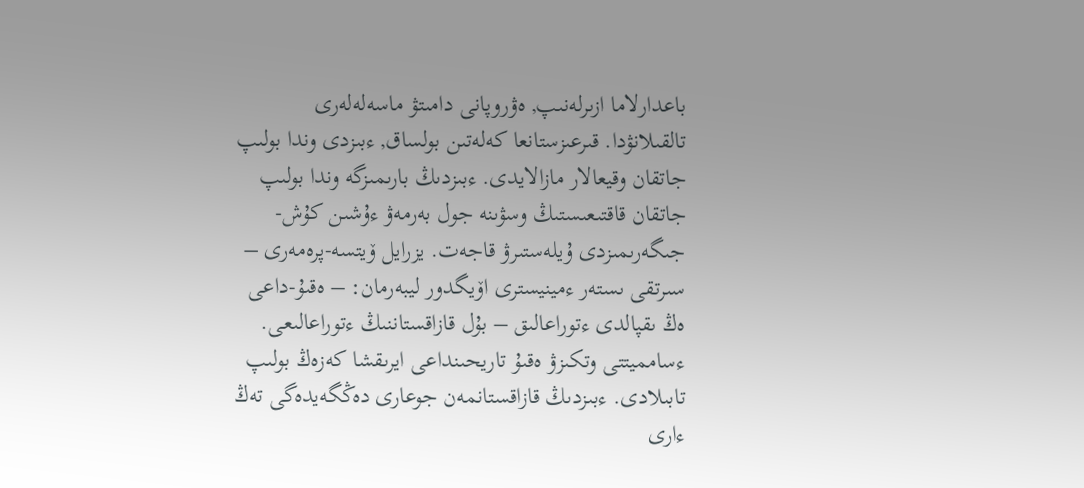باعدارلاما ازىرلەنىپ, ەۋروپانى دامىتۋ ماسەلەلەرى تالقىلانۋدا. قىرعىزستانعا كەلەتىن بولساق, ءبىزدى وندا بولىپ جاتقان وقيعالار مازالايدى. ءبىزدىڭ بارىمىزگە وندا بولىپ جاتقان قاقتىعىستىڭ وسۋىنە جول بەرمەۋ ءۇشىن كۇش-جىگەرىمىزدى ۇيلەستىرۋ قاجەت. يزرايل ۆيتسە-پرەمەرى – سىرتقى ىستەر ءمينيسترى اۆيگدور ليبەرمان: – ەقىۇ-داعى ەڭ ىقپالدى ءتوراعالىق – بۇل قازاقستاننىڭ ءتوراعالىعى. ءسامميتتى وتكىزۋ ەقىۇ تاريحىنداعى ايرىقشا كەزەڭ بولىپ تابىلادى. ءبىزدىڭ قازاقستانمەن جوعارى دەڭگەيدەگى تەڭ ءارى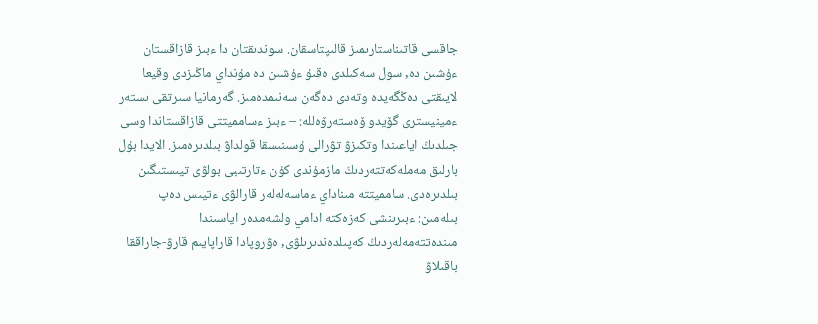جاقسى قاتىناستارىمىز قالىپتاسقان. سوندىقتان دا ءبىز قازاقستان ءۇشىن دە, سول سەكىلدى ەقىۇ ءۇشىن دە مۇنداي ماڭىزدى وقيعا لايىقتى دەڭگەيدە وتەدى دەگەن سەنىمدەمىز. گەرمانيا سىرتقى ىستەر ءمينيسترى گۆيدو ۆەستەرۆەللە: – ءبىز ءسامميتتى قازاقستاندا وسى جىلدىڭ اياعىندا وتكىزۋ تۋرالى ۇسىنىسقا قولداۋ بىلدىرەمىز. الايدا بۇل بارلىق مەملەكەتتەردىڭ مازمۇندى كۇن ءتارتىبى بولۋى تيىستىگىن بىلدىرەدى. سامميتتە مىناداي ءماسەلەلەر قارالۋى ءتيىس دەپ بىلەمىن: ءبىرىنشى كەزەكتە ادامي ولشەمدەر اياسىندا مىندەتتەمەلەردىڭ كەپىلدەندىرىلۋى, ەۋروپادا قاراپايىم قارۋ-جاراققا باقىلاۋ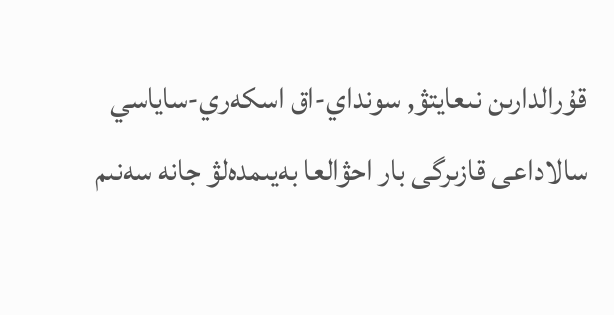قۇرالدارىن نىعايتۋ, سونداي-اق اسكەري-ساياسي سالاداعى قازىرگى بار احۋالعا بەيىمدەلۋ جانە سەنىم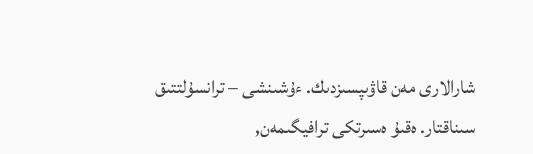شارالارى مەن قاۋىپسىزدىك. ءۇشىنشى – ترانسۇلتتىق سىناقتار. ەقىۇ ەسىرتكى ترافيگىمەن,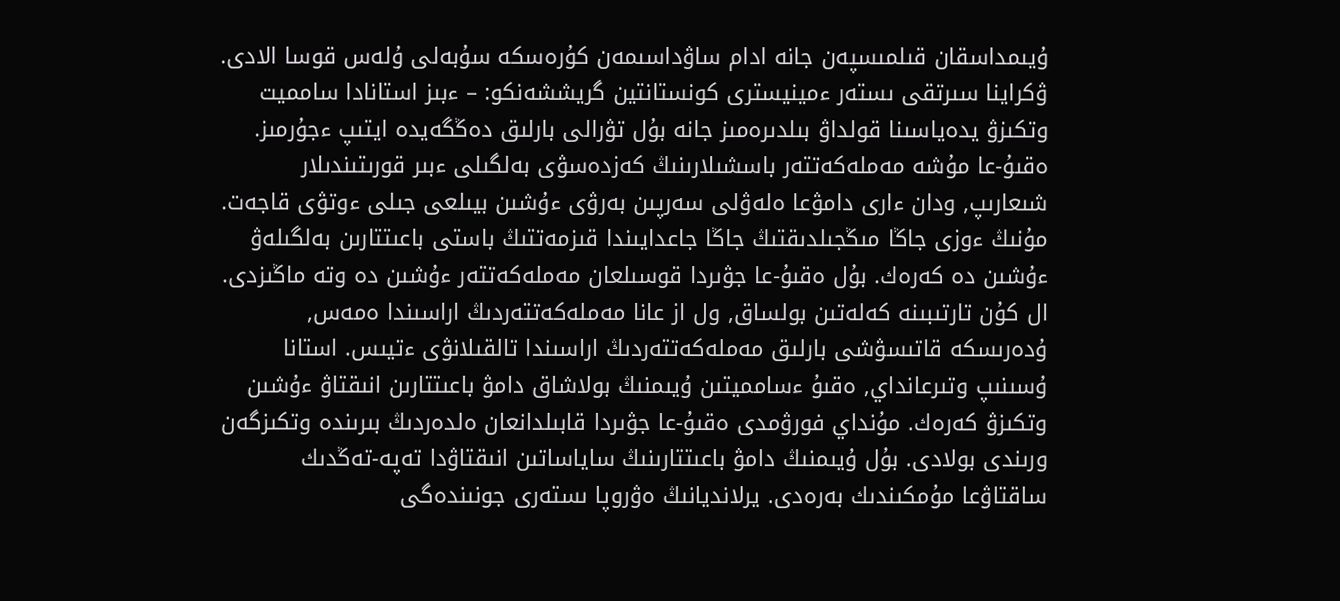ۇيىمداسقان قىلمىسپەن جانە ادام ساۋداسىمەن كۇرەسكە سۇبەلى ۇلەس قوسا الادى. ۋكراينا سىرتقى ىستەر ءمينيسترى كونستانتين گريششەنكو: – ءبىز استانادا سامميت وتكىزۋ يدەياسىنا قولداۋ بىلدىرەمىز جانە بۇل تۋرالى بارلىق دەڭگەيدە ايتىپ ءجۇرمىز. ەقىۇ-عا مۇشە مەملەكەتتەر باسشىلارىنىڭ كەزدەسۋى بەلگىلى ءبىر قورىتىندىلار شىعارىپ, ودان ءارى دامۋعا ەلەۋلى سەرپىن بەرۋى ءۇشىن بيىلعى جىلى ءوتۋى قاجەت. مۇنىڭ ءوزى جاڭا مىڭجىلدىقتىڭ جاڭا جاعدايىندا قىزمەتتىڭ باستى باعىتتارىن بەلگىلەۋ ءۇشىن دە كەرەك. بۇل ەقىۇ-عا جۋىردا قوسىلعان مەملەكەتتەر ءۇشىن دە وتە ماڭىزدى. ال كۇن تارتىبىنە كەلەتىن بولساق, ول از عانا مەملەكەتتەردىڭ اراسىندا ەمەس, ۇدەرىسكە قاتىسۋشى بارلىق مەملەكەتتەردىڭ اراسىندا تالقىلانۋى ءتيىس. استانا ۇسىنىپ وتىرعانداي, ەقىۇ ءسامميتىن ۇيىمنىڭ بولاشاق دامۋ باعىتتارىن انىقتاۋ ءۇشىن وتكىزۋ كەرەك. مۇنداي فورۋمدى ەقىۇ-عا جۋىردا قابىلدانعان ەلدەردىڭ بىرىندە وتكىزگەن ورىندى بولادى. بۇل ۇيىمنىڭ دامۋ باعىتتارىنىڭ ساياساتىن انىقتاۋدا تەپە-تەڭدىك ساقتاۋعا مۇمكىندىك بەرەدى. يرلانديانىڭ ەۋروپا ىستەرى جونىندەگى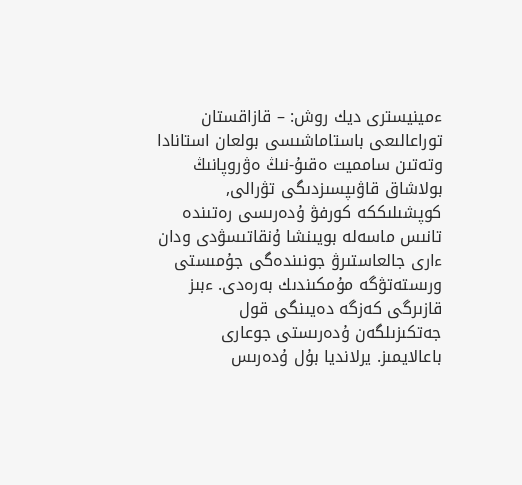ءمينيسترى ديك روش: – قازاقستان توراعالىعى باستاماشىسى بولعان استانادا وتەتىن سامميت ەقىۇ-نىڭ ەۋروپانىڭ بولاشاق قاۋىپسىزدىگى تۋرالى, كوپشىلىككە كورفۋ ۇدەرىسى رەتىندە تانىس ماسەلە بويىنشا ۇنقاتىسۋدى ودان ءارى جالعاستىرۋ جونىندەگى جۇمىستى ورىستەتۋگە مۇمكىندىك بەرەدى. ءبىز قازىرگى كەزگە دەيىنگى قول جەتكىزىلگەن ۇدەرىستى جوعارى باعالايمىز. يرلانديا بۇل ۇدەرىس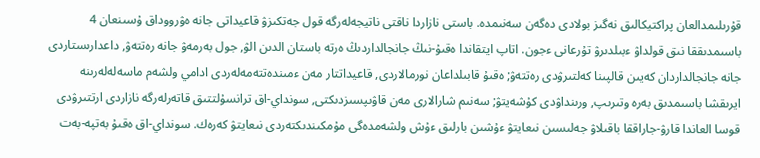قۇرىلىمدالعان پراكتيكالىق نەگىز بولادى دەگەن سەنىمدە. باستى نازاردا ناقتى ناتيجەلەرگە قول جەتكىزۋ قاعيداتى جانە ەۋرووداق ۇسىنعان 4 باسىمدىققا نىق قولداۋ ءبىلدىرۋ تۇرعانى ءجون. اتاپ ايتقاندا ەقىۇ-نىڭ جانجالداردىڭ ەرتە باستان الدىن الۋ, جول بەرمەۋ جانە رەتتەۋ, داعدارىستاردى جانە جانجالداردان كەيىن قالپىنا كەلتىرۋدى رەتتەۋ; ەقىۇ قابىلداعان نورمالاردى, قاعيداتتار مەن ءمىندەتتەمەلەردى ادامي ولشەم ماسەلەلەرىنە ايرىقشا باسىمدىق بەرە وتىرىپ, ورىنداۋدى كۇشەيتۋ; سەنىم شارالارى مەن قاۋىپسىزدىكتى, سونداي-اق ترانسۇلتتىق قاتەرلەرگە نازاردى ارتتىرۋدى قوسا العاندا قارۋ-جاراققا باقىلاۋ جەلىسىن نىعايتۋ ءۇشىن بارلىق ءۇش ولشەمدەگى مۇمكىندىكتەردى نىعايتۋ كەرەك. سونداي-اق ەقىۇ بەتپە-بەت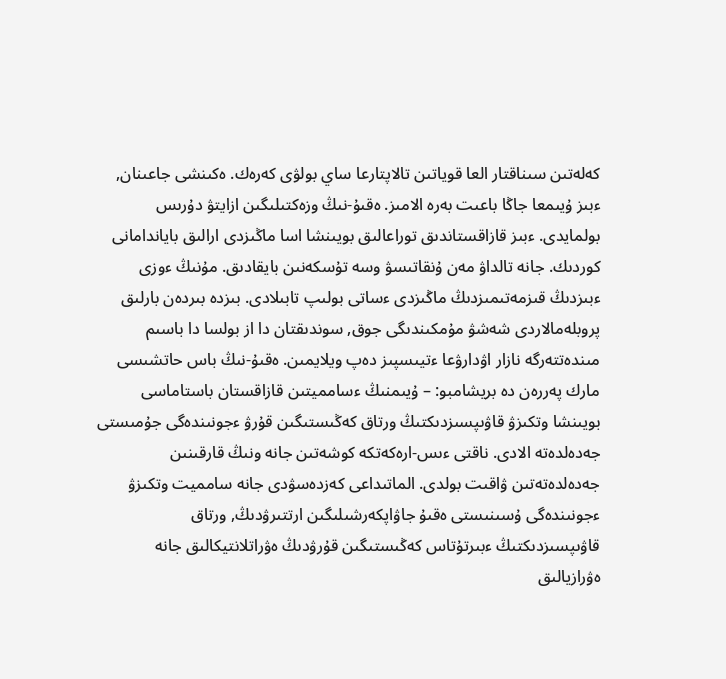كەلەتىن سىناقتار العا قوياتىن تالاپتارعا ساي بولۋى كەرەك. ەكىنشى جاعىنان, ءبىز ۇيىمعا جاڭا باعىت بەرە الامىز. ەقىۇ-نىڭ وزەكتىلىگىن ازايتۋ دۇرىس بولمايدى. ءبىز قازاقستاندىق توراعالىق بويىنشا اسا ماڭىزدى ارالىق باياندامانى كوردىك. جانە تالداۋ مەن ۇنقاتىسۋ وسە تۇسكەنىن بايقادىق. مۇنىڭ ءوزى ءبىزدىڭ قىزمەتىمىزدىڭ ماڭىزدى ءساتى بولىپ تابىلادى. بىزدە بىردەن بارلىق پروبلەمالاردى شەشۋ مۇمكىندىگى جوق, سوندىقتان دا از بولسا دا باسىم مىندەتتەرگە نازار اۋدارۋعا ءتيىسپىز دەپ ويلايمىن. ەقىۇ-نىڭ باس حاتشىسى مارك پەررەن دە بريشامبو: – ۇيىمنىڭ ءسامميتىن قازاقستان باستاماسى بويىنشا وتكىزۋ قاۋىپسىزدىكتىڭ ورتاق كەڭىستىگىن قۇرۋ ءجونىندەگى جۇمىستى جەدەلدەتە الادى. ناقتى ءىس-ارەكەتكە كوشەتىن جانە ونىڭ قارقىنىن جەدەلدەتەتىن ۋاقىت بولدى. الماتىداعى كەزدەسۋدى جانە سامميت وتكىزۋ ءجونىندەگى ۇسىنىستى ەقىۇ جاۋاپكەرشىلىگىن ارتتىرۋدىڭ, ورتاق قاۋىپسىزدىكتىڭ ءبىرتۇتاس كەڭىستىگىن قۇرۋدىڭ ەۋراتلانتيكالىق جانە ەۋرازيالىق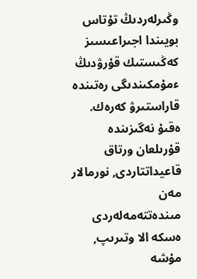وڭىرلەردىڭ تۇتاس بويىندا اجىراعىسىز كەڭىستىك قۇرۋدىڭ ءمۇمكىندىگى رەتىندە قاراستىرۋ كەرەك. ەقىۇ نەگىزىندە قۇرىلعان ورتاق قاعيداتتاردى, نورمالار مەن مىندەتتەمەلەردى ەسكە الا وتىرىپ, مۇشە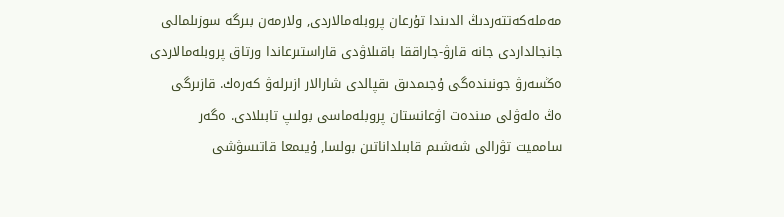مەملەكەتتەردىڭ الدىندا تۇرعان پروبلەمالاردى, ولارمەن بىرگە سوزىلمالى جانجالداردى جانە قارۋ-جاراققا باقىلاۋدى قاراستىرعاندا ورتاق پروبلەمالاردى ەڭسەرۋ جونىندەگى ۇجىمدىق ىقپالدى شارالار ازىرلەۋ كەرەك. قازىرگى ەڭ ەلەۋلى مىندەت اۋعانستان پروبلەماسى بولىپ تابىلادى. ەگەر سامميت تۋرالى شەشىم قابىلداناتىن بولسا, ۇيىمعا قاتىسۋشى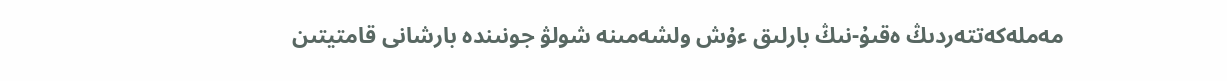مەملەكەتتەردىڭ ەقىۇ-نىڭ بارلىق ءۇش ولشەمىنە شولۋ جونىندە بارشانى قامتيتىن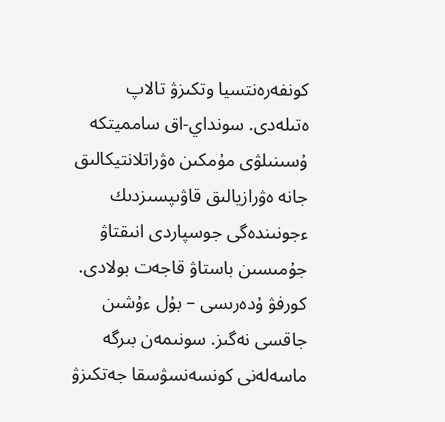كونفەرەنتسيا وتكىزۋ تالاپ ەتىلەدى. سونداي-اق سامميتكە ۇسىنىلۋى مۇمكىن ەۋراتلانتيكالىق جانە ەۋرازيالىق قاۋىپسىزدىك ءجونىندەگى جوسپاردى انىقتاۋ جۇمىسىن باستاۋ قاجەت بولادى. كورفۋ ۇدەرىسى – بۇل ءۇشىن جاقسى نەگىز. سونىمەن بىرگە ماسەلەنى كونسەنسۋسقا جەتكىزۋ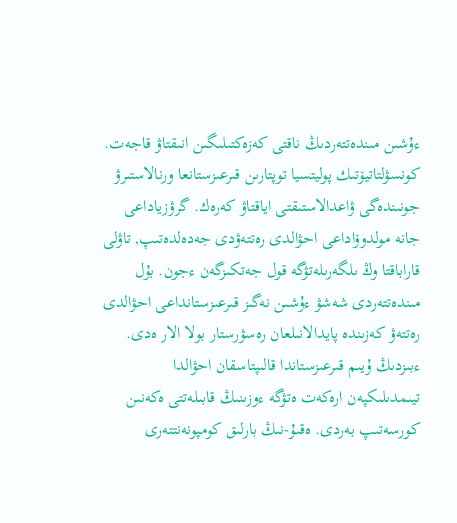ءۇشىن مىندەتتەردىڭ ناقتى كەزەكتىلىگىن انىقتاۋ قاجەت. كونسۋلتاتيۆتىك پوليتسيا توپتارىن قىرعىزستانعا ورنالاستىرۋ جونىندەگى ۋاعدالاستىقتى اياقتاۋ كەرەك. گرۋزياداعى جانە مولدوۆاداعى احۋالدى رەتتەۋدى جەدەلدەتىپ, تاۋلى قاراباقتا وڭ ىلگەرىلەتۋگە قول جەتكىزگەن ءجون. بۇل مىندەتتەردى شەشۋ ءۇشىن نەگىز قىرعىزستانداعى احۋالدى رەتتەۋ كەزىندە پايدالانىلعان رەسۋرستار بولا الار ەدى. ءبىزدىڭ ۇيىم قىرعىزستاندا قالىپتاسقان احۋالدا تيىمدىلىكپەن ارەكەت ەتۋگە ءوزىنىڭ قابىلەتتى ەكەنىن كورسەتىپ بەردى. ەقىۇ-نىڭ بارلىق كومپونەنتتەرى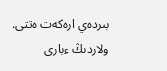بىردەي ارەكەت ەتتى. ولاردىڭ ءبارى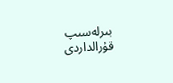بىرلەسىپ قۇرالداردى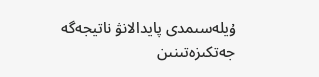ۇيلەسىمدى پايدالانۋ ناتيجەگە جەتكىزەتىنىن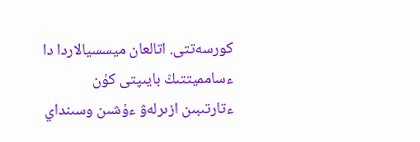كورسەتتى. اتالعان ميسسيالاردا دا ءسامميتتىڭ بايىپتى كۇن ءتارتىبىن ازىرلەۋ ءۇشىن وسىنداي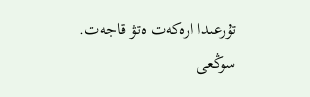تۇرعىدا ارەكەت ەتۋ قاجەت.
سوڭعى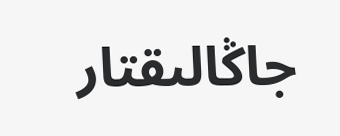جاڭالىقتار